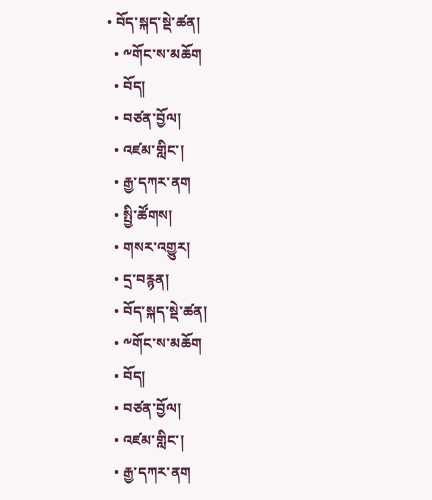• བོད་སྐད་སྡེ་ཚན།
  • ༸གོང་ས་མཆོག
  • བོད།
  • བཙན་བྱོལ།
  • འཛམ་གླིང་།
  • རྒྱ་དཀར་ནག
  • སྤྱི་ཚོགས།
  • གསར་འགྱུར།
  • དྲ་བརྙན།
  • བོད་སྐད་སྡེ་ཚན།
  • ༸གོང་ས་མཆོག
  • བོད།
  • བཙན་བྱོལ།
  • འཛམ་གླིང་།
  • རྒྱ་དཀར་ནག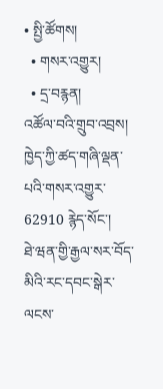• སྤྱི་ཚོགས།
  • གསར་འགྱུར།
  • དྲ་བརྙན།
འཚོལ་བའི་གྲུབ་འབྲས།
ཁྱེད་ཀྱི་ཚད་གཞི་ལྡན་པའི་གསར་འགྱུར་ 62910 རྙེད་སོང་།
ཐེ་ཝན་གྱི་རྒྱལ་སར་བོད་མིའི་རང་དབང་སྒེར་ལངས་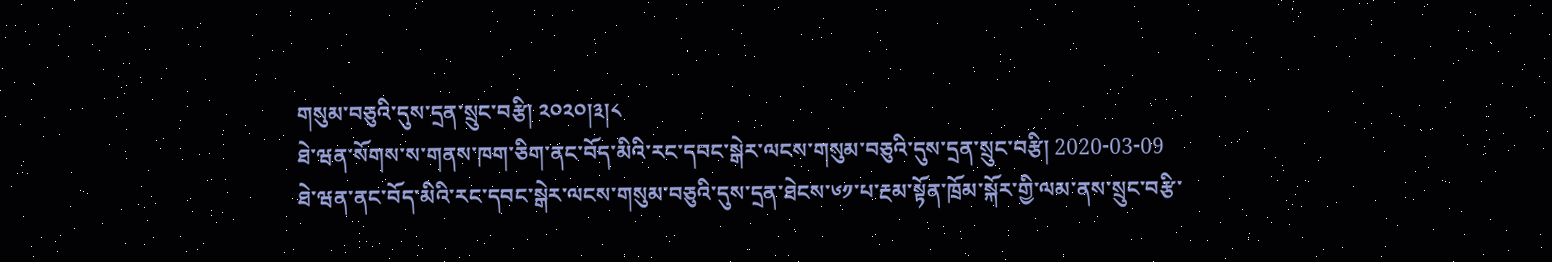གསུམ་བཅུའི་དུས་དྲན་སྲུང་བརྩི། ༢༠༢༠།༣།༨
ཐེ་ཝན་སོགས་ས་གནས་ཁག་ཅིག་ནང་བོད་མིའི་རང་དབང་སྒེར་ལངས་གསུམ་བཅུའི་དུས་དྲན་སྲུང་བརྩི། 2020-03-09
ཐེ་ཝན་ནང་བོད་མིའི་རང་དབང་སྒེར་ལངས་གསུམ་བཅུའི་དུས་དྲན་ཐེངས་༦༡་པ་རྔམ་སྟོན་ཁྲོམ་སྐོར་གྱི་ལམ་ནས་སྲུང་བརྩི་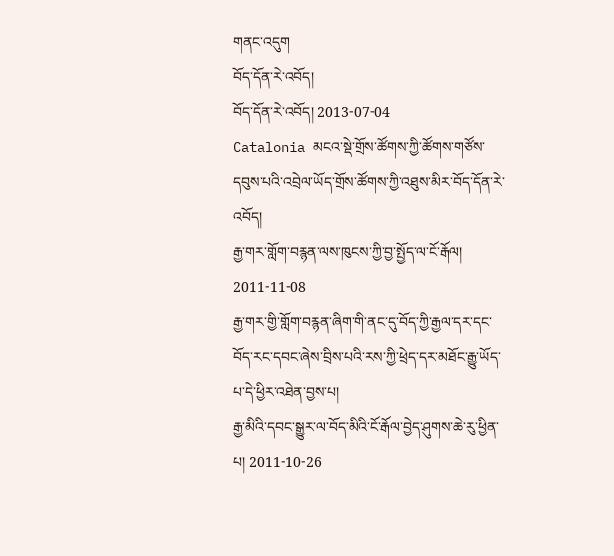གནང་འདུག
བོད་དོན་རེ་འབོད།
བོད་དོན་རེ་འབོད། 2013-07-04
Catalonia མངའ་སྡེ་གྲོས་ཚོགས་ཀྱི་ཚོགས་གཙོས་དབུས་པའི་འབྲེལ་ཡོད་གྲོས་ཚོགས་ཀྱི་འཐུས་མིར་བོད་དོན་རེ་འབོད།
རྒྱ་གར་གློག་བརྙན་ལས་ཁུངས་ཀྱི་བྱ་སྤྱོད་ལ་ངོ་རྒོལ། 2011-11-08
རྒྱ་གར་གྱི་གློག་བརྙན་ཞིག་གི་ནང་དུ་བོད་ཀྱི་རྒྱལ་དར་དང་བོད་རང་དབང་ཞེས་བྲིས་པའི་རས་ཀྱི་ཕྲེད་དར་མཐོང་རྒྱུ་ཡོད་པ་དེ་ཕྱིར་འཐེན་བྱས་པ།
རྒྱ་མིའི་དབང་སྒྱུར་ལ་བོད་མིའི་ངོ་རྒོལ་བྱེད་ཤུགས་ཆེ་རུ་ཕྱིན་པ། 2011-10-26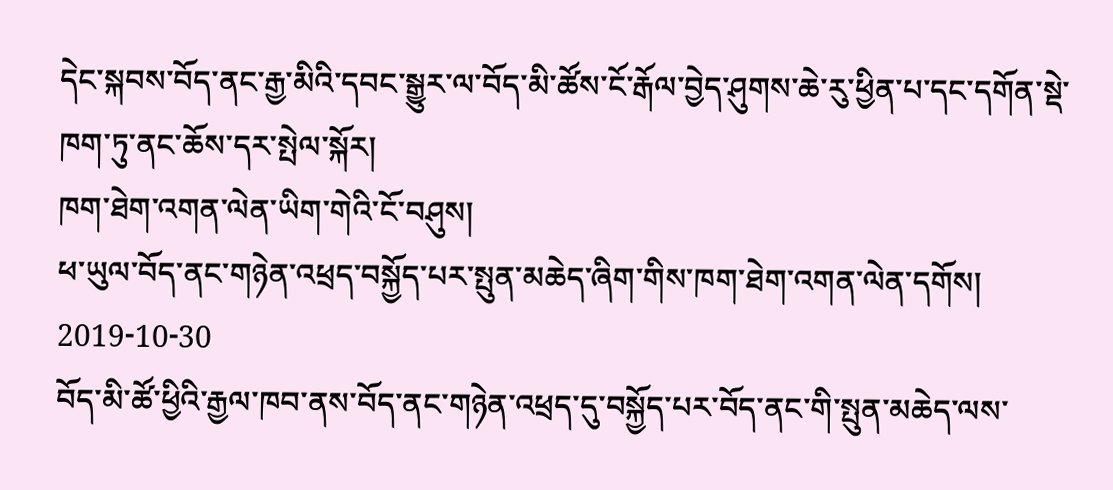དེང་སྐབས་བོད་ནང་རྒྱ་མིའི་དབང་སྒྱུར་ལ་བོད་མི་ཚོས་ངོ་རྒོལ་བྱེད་ཤུགས་ཆེ་རུ་ཕྱིན་པ་དང་དགོན་སྡེ་ཁག་ཏུ་ནང་ཆོས་དར་སྤེལ་སྐོར།
ཁག་ཐེག་འགན་ལེན་ཡིག་གེའི་ངོ་བཤུས།
ཕ་ཡུལ་བོད་ནང་གཉེན་འཕྲད་བསྐྱོད་པར་སྤུན་མཆེད་ཞིག་གིས་ཁག་ཐེག་འགན་ལེན་དགོས། 2019-10-30
བོད་མི་ཚོ་ཕྱིའི་རྒྱལ་ཁབ་ནས་བོད་ནང་གཉེན་འཕྲད་དུ་བསྐྱོད་པར་བོད་ནང་གི་སྤུན་མཆེད་ལས་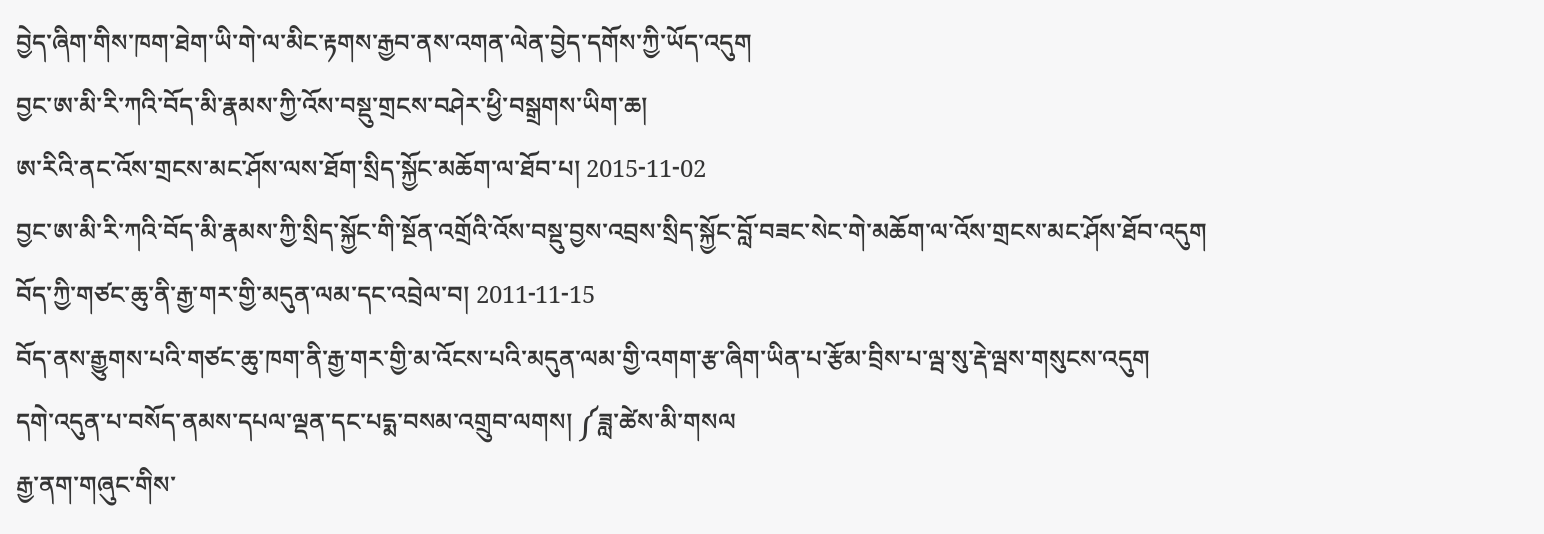བྱེད་ཞིག་གིས་ཁག་ཐེག་ཡི་གེ་ལ་མིང་རྟགས་རྒྱབ་ནས་འགན་ལེན་བྱེད་དགོས་ཀྱི་ཡོད་འདུག
བྱང་ཨ་མི་རི་ཀའི་བོད་མི་རྣམས་ཀྱི་འོས་བསྡུ་གྲངས་བཤེར་ཕྱི་བསྒྲགས་ཡིག་ཆ།
ཨ་རིའི་ནང་འོས་གྲངས་མང་ཤོས་ལས་ཐོག་སྲིད་སྐྱོང་མཆོག་ལ་ཐོབ་པ། 2015-11-02
བྱང་ཨ་མི་རི་ཀའི་བོད་མི་རྣམས་ཀྱི་སྲིད་སྐྱོང་གི་སྔོན་འགྲོའི་འོས་བསྡུ་བྱས་འབྲས་སྲིད་སྐྱོང་བློ་བཟང་སེང་གེ་མཆོག་ལ་འོས་གྲངས་མང་ཤོས་ཐོབ་འདུག
བོད་ཀྱི་གཙང་ཆུ་ནི་རྒྱ་གར་གྱི་མདུན་ལམ་དང་འབྲེལ་བ། 2011-11-15
བོད་ནས་རྒྱུགས་པའི་གཙང་ཆུ་ཁག་ནི་རྒྱ་གར་གྱི་མ་འོངས་པའི་མདུན་ལམ་གྱི་འགག་རྩ་ཞིག་ཡིན་པ་རྩོམ་བྲིས་པ་ལྦ་སུ་རྡེ་ལྦས་གསུངས་འདུག
དགེ་འདུན་པ་བསོད་ནམས་དཔལ་ལྡན་དང་པདྨ་བསམ་འགྲུབ་ལགས། ༼ཟླ་ཚེས་མི་གསལ
རྒྱ་ནག་གཞུང་གིས་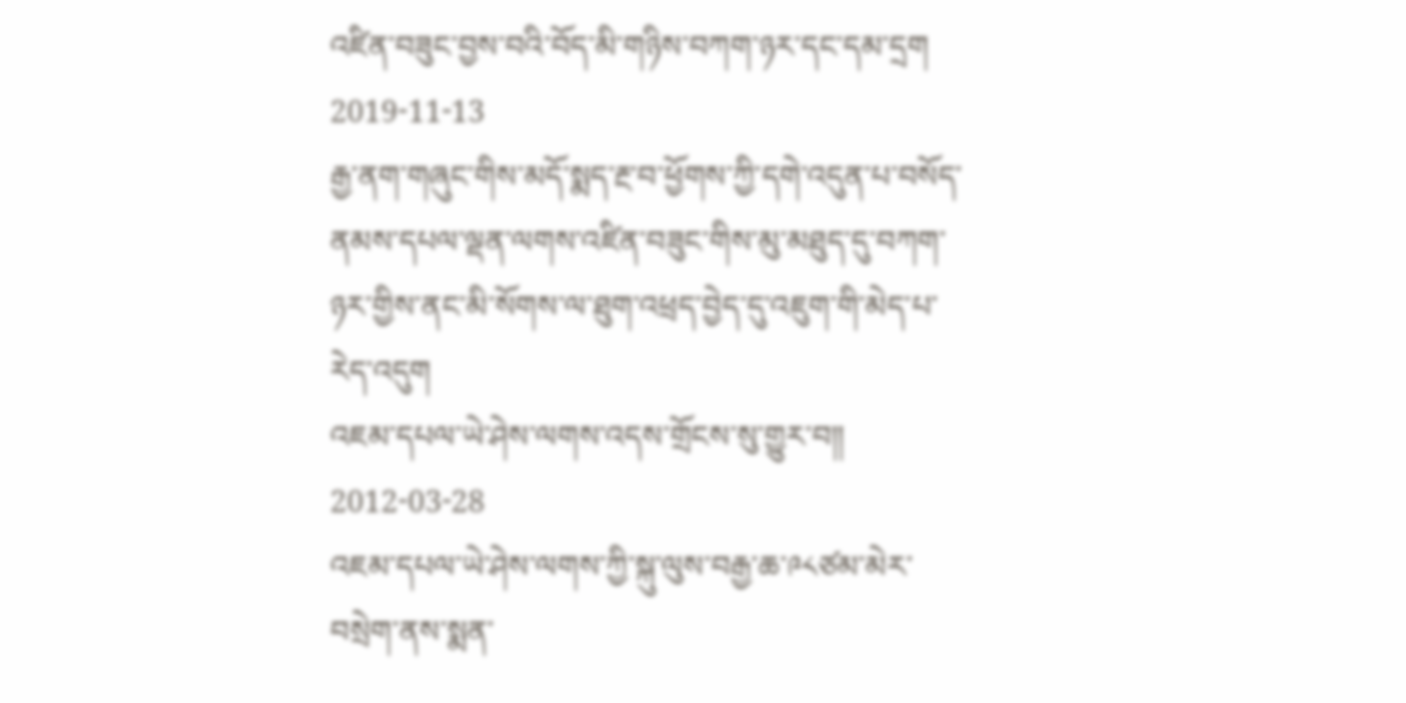འཛིན་བཟུང་བྱས་བའི་བོད་མི་གཉིས་བཀག་ཉར་དང་དམ་དྲག 2019-11-13
རྒྱ་ནག་གཞུང་གིས་མདོ་སྨད་རྔ་བ་ཕྱོགས་ཀྱི་དགེ་འདུན་པ་བསོད་ནམས་དཔལ་ལྡན་ལགས་འཛིན་བཟུང་གིས་མུ་མཐུད་དུ་བཀག་ཉར་གྱིས་ནང་མི་སོགས་ལ་ཐུག་འཕྲད་བྱེད་དུ་འཇུག་གི་མེད་པ་རེད་འདུག
འཇམ་དཔལ་ཡེ་ཤེས་ལགས་འདས་གྲོངས་སུ་གྱུར་བ༎ 2012-03-28
འཇམ་དཔལ་ཡེ་ཤེས་ལགས་ཀྱི་སྐུ་ལུས་བརྒྱ་ཆ་༩༨ཙམ་མེར་བསྲེག་ནས་སྨན་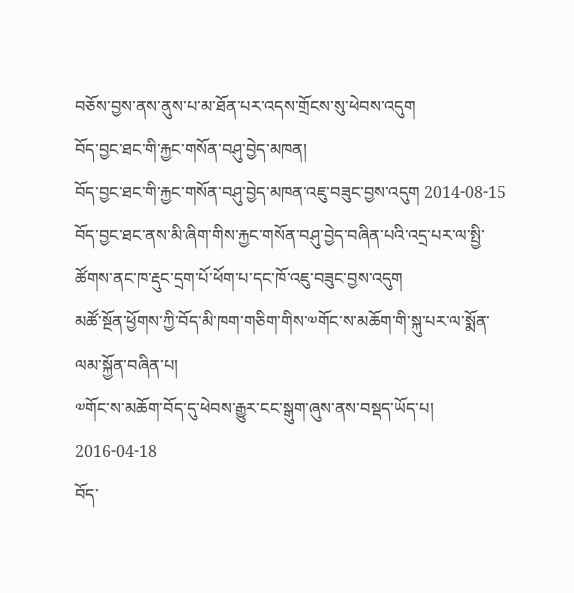བཅོས་བྱས་ནས་ནུས་པ་མ་ཐོན་པར་འདས་གྲོངས་སུ་ཕེབས་འདུག
བོད་བྱང་ཐང་གི་རྐྱང་གསོན་བཤུ་བྱེད་མཁན།
བོད་བྱང་ཐང་གི་རྐྱང་གསོན་བཤུ་བྱེད་མཁན་འཇུ་བཟུང་བྱས་འདུག 2014-08-15
བོད་བྱང་ཐང་ནས་མི་ཞིག་གིས་རྐྱང་གསོན་བཤུ་བྱེད་བཞིན་པའི་འདྲ་པར་ལ་སྤྱི་ཚོགས་ནང་ཁ་རྡུང་དྲག་པོ་ཕོག་པ་དང་ཁོ་འཇུ་བཟུང་བྱས་འདུག
མཚོ་སྔོན་ཕྱོགས་ཀྱི་བོད་མི་ཁག་གཅིག་གིས་༧གོང་ས་མཆོག་གི་སྐུ་པར་ལ་སྨོན་ལམ་སྐྱོན་བཞིན་པ།
༧གོང་ས་མཆོག་བོད་དུ་ཕེབས་རྒྱུར་ངང་སྒུག་ཞུས་ནས་བསྡད་ཡོད་པ། 2016-04-18
བོད་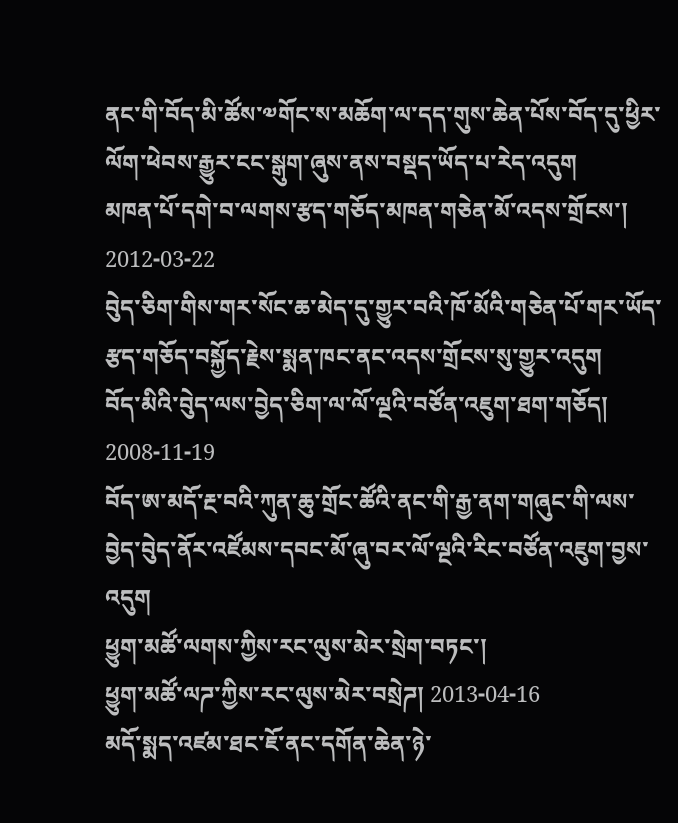ནང་གི་བོད་མི་ཚོས་༧གོང་ས་མཆོག་ལ་དད་གུས་ཆེན་པོས་བོད་དུ་ཕྱིར་ལོག་ཕེབས་རྒྱུར་ངང་སྒུག་ཞུས་ནས་བསྡད་ཡོད་པ་རེད་འདུག
མཁན་པོ་དགེ་བ་ལགས་རྩད་གཅོད་མཁན་གཅེན་མོ་འདས་གྲོངས་། 2012-03-22
བེུད་ཅིག་གིས་གར་སོང་ཆ་མེད་དུ་གྱུར་བའི་ཁོ་མོའི་གཅེན་པོ་གར་ཡོད་རྩད་གཅོད་བསྐྱོད་རྗེས་སྨན་ཁང་ནང་འདས་གྲོངས་སུ་གྱུར་འདུག
བོད་མིའི་བེུད་ལས་བྱེད་ཅིག་ལ་ལོ་ལྔའི་བཙོན་འཇུག་ཐག་གཅོད། 2008-11-19
བོད་ཨ་མདོ་རྔ་བའི་ཀུན་ཆུ་གྲོང་ཚོའི་ནང་གི་རྒྱ་ནག་གཞུང་གི་ལས་བྱེད་བེུད་ནོར་འཛོམས་དབང་མོ་ཞུ་བར་ལོ་ལྔའི་རིང་བཙོན་འཇུག་བྱས་འདུག
ཕྱུག་མཚོ་ལགས་ཀྱིས་རང་ལུས་མེར་སྲེག་བཏང་།
ཕྱུག་མཚོ་ལཌ་ཀྱིས་རང་ལུས་མེར་བསྲེཌ། 2013-04-16
མདོ་སྨད་འཛམ་ཐང་ཇོ་ནང་དགོན་ཆེན་ཉེ་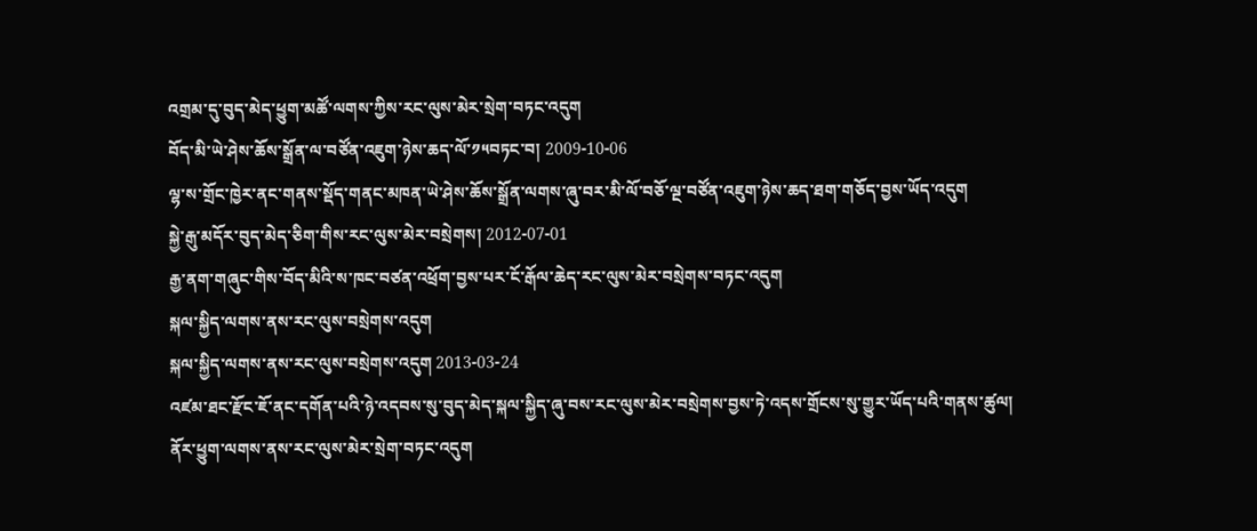འགྲམ་དུ་བུད་མེད་ཕྱུག་མཚོ་ལགས་ཀྱིས་རང་ལུས་མེར་སྲེག་བཏང་འདུག
བོད་མི་ཡེ་ཤེས་ཆོས་སྒྲོན་ལ་བཙོན་འཇུག་ཉེས་ཆད་ལོ་༡༥བཏང་བ། 2009-10-06
ལྷ་ས་གྲོང་ཁྱེར་ནང་གནས་སྡོད་གནང་མཁན་ཡེ་ཤེས་ཆོས་སྒྲོན་ལགས་ཞུ་བར་མི་ལོ་བཅོ་ལྔ་བཙོན་འཇུག་ཉེས་ཆད་ཐག་གཅོད་བྱས་ཡོད་འདུག
སྐྱེ་རྒུ་མདོར་བུད་མེད་ཅིག་གིས་རང་ལུས་མེར་བསྲེགས། 2012-07-01
རྒྱ་ནག་གཞུང་གིས་བོད་མིའི་ས་ཁང་བཙན་འཕྲོག་བྱས་པར་ངོ་རྒོལ་ཆེད་རང་ལུས་མེར་བསྲེགས་བཏང་འདུག
སྐལ་སྐྱིད་ལགས་ནས་རང་ལུས་བསྲེགས་འདུག
སྐལ་སྐྱིད་ལགས་ནས་རང་ལུས་བསྲེགས་འདུག 2013-03-24
འཛམ་ཐང་རྫོང་ཇོ་ནང་དགོན་པའི་ཉེ་འདབས་སུ་བུད་མེད་སྐལ་སྐྱིད་ཞུ་བས་རང་ལུས་མེར་བསྲེགས་བྱས་ཏེ་འདས་གྲོངས་སུ་གྱུར་ཡོད་པའི་གནས་ཚུལ།
ནོར་ཕྱུག་ལགས་ནས་རང་ལུས་མེར་སྲེག་བཏང་འདུག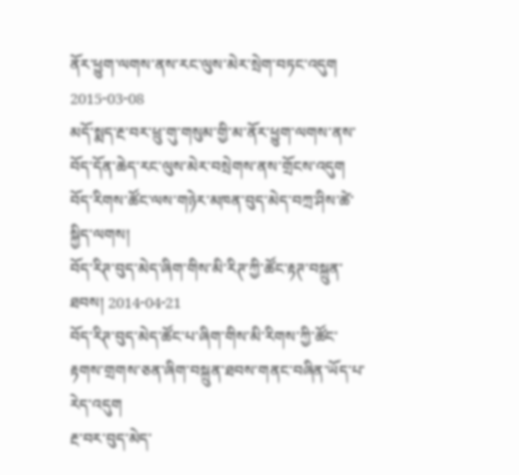ནོར་ཕྱུག་ལགས་ནས་རང་ལུས་མེར་སྲེག་བཏང་འདུག 2015-03-08
མདོ་སྨད་རྔ་བར་ཕྲུ་གུ་གསུམ་གྱི་མ་ནོར་ཕྱུག་ལགས་ནས་བོད་དོན་ཆེད་རང་ལུས་མེར་བསྲེགས་ནས་གྲོངས་འདུག
བོད་རིགས་ཚོང་ལས་གཉེར་མཁན་བུད་མེད་བཀྲ་ཤིས་ཚེ་སྐྱིད་ལགས།
བོད་རིཊ་བུད་མེད་ཞིག་གིས་མི་རིཊ་ཀྱི་ཚོང་རྟཊ་བསྐྲུན་ཐབས། 2014-04-21
བོད་རིཊ་བུད་མེད་ཚོང་པ་ཞིག་གིས་མི་རིགས་ཀྱི་ཚོང་རྟགས་གྲགས་ཅན་ཞིག་བསྐྲུན་ཐབས་གནང་བཞིན་ཡོད་པ་རེད་འདུག
རྔ་བར་བུད་མེད་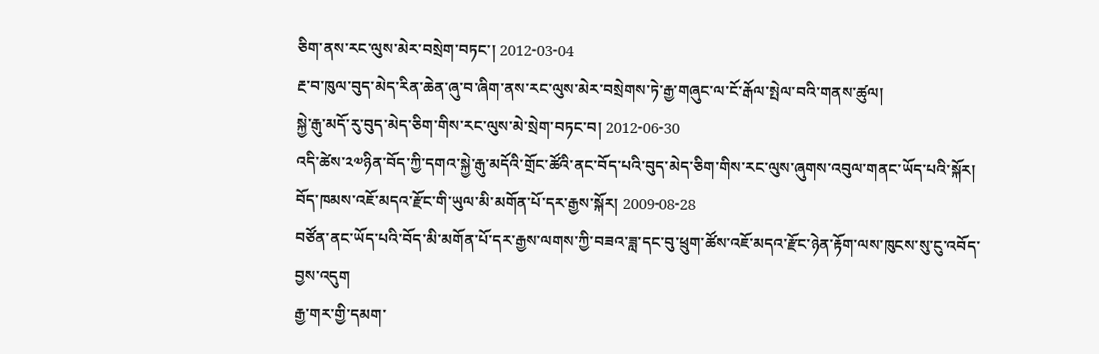ཅིག་ནས་རང་ལུས་མེར་བསྲེག་བཏང་། 2012-03-04
རྔ་བ་ཁུལ་བུད་མེད་རིན་ཆེན་ཞུ་བ་ཞིག་ནས་རང་ལུས་མེར་བསྲེགས་ཏེ་རྒྱ་གཞུང་ལ་ངོ་རྒོལ་སྤེལ་བའི་གནས་ཚུལ།
སྐྱེ་རྒུ་མདོ་རུ་བུད་མེད་ཅིག་གིས་རང་ལུས་མེ་སྲེག་བཏང་བ། 2012-06-30
འདི་ཚེས་༢༧ཉིན་བོད་ཀྱི་དགའ་སྐྱེ་རྒུ་མདོའི་གྲོང་ཚོའི་ནང་བོད་པའི་བུད་མེད་ཅིག་གིས་རང་ལུས་ཞུགས་འབུལ་གནང་ཡོད་པའི་སྐོར།
བོད་ཁམས་འཇོ་མདའ་རྫོང་གི་ཡུལ་མི་མགོན་པོ་དར་རྒྱས་སྐོར། 2009-08-28
བཙོན་ནང་ཡོད་པའི་བོད་མི་མགོན་པོ་དར་རྒྱས་ལགས་ཀྱི་བཟའ་ཟླ་དང་བུ་ཕྲུག་ཚོས་འཇོ་མདའ་རྫོང་ཉེན་རྟོག་ལས་ཁུངས་སུ་ངུ་འབོད་བྱས་འདུག
རྒྱ་གར་གྱི་དམག་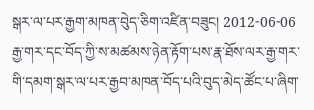སྒར་ལ་པར་རྒྱག་མཁན་བེུད་ཅིག་འཛིན་བཟུང། 2012-06-06
རྒྱ་གར་དང་བོད་ཀྱི་ས་མཚམས་ཉེན་རྟོག་པས་རྣ་ཐོས་ལར་རྒྱ་གར་གི་དམག་སྒར་ལ་པར་རྒྱབ་མཁན་བོད་པའི་བུད་མེད་ཚོང་པ་ཞིག་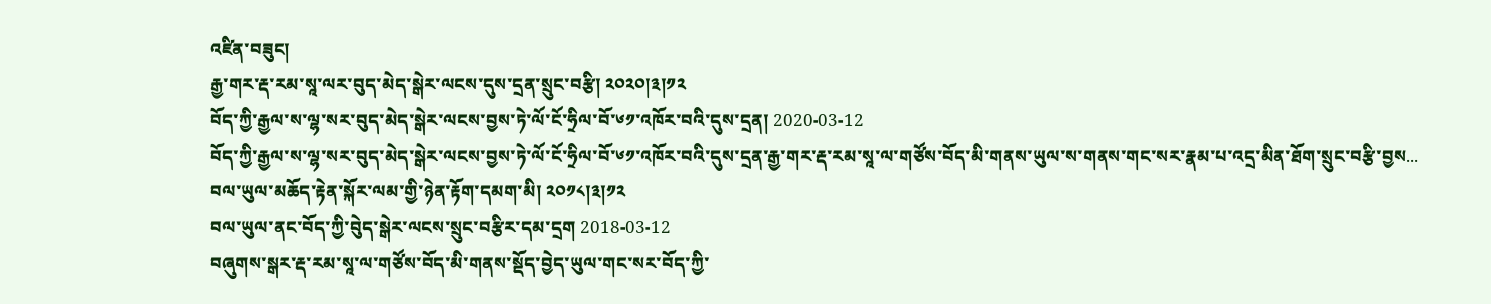འཛིན་བཟུང།
རྒྱ་གར་རྡ་རམ་སཱ་ལར་བུད་མེད་སྒེར་ལངས་དུས་དྲན་སྲུང་བརྩི། ༢༠༢༠།༣།༡༢
བོད་ཀྱི་རྒྱལ་ས་ལྷ་སར་བུད་མེད་སྒེར་ལངས་བྱས་ཏེ་ལོ་ངོ་ཧྲིལ་བོ་༦༡་འཁོར་བའི་དུས་དྲན། 2020-03-12
བོད་ཀྱི་རྒྱལ་ས་ལྷ་སར་བུད་མེད་སྒེར་ལངས་བྱས་ཏེ་ལོ་ངོ་ཧྲིལ་བོ་༦༡་འཁོར་བའི་དུས་དྲན་རྒྱ་གར་རྡ་རམ་སཱ་ལ་གཙོས་བོད་མི་གནས་ཡུལ་ས་གནས་གང་སར་རྣམ་པ་འདྲ་མིན་ཐོག་སྲུང་བརྩི་བྱས...
བལ་ཡུལ་མཆོད་རྟེན་སྐོར་ལམ་གྱི་ཉེན་རྟོག་དམག་མི། ༢༠༡༨།༣།༡༢
བལ་ཡུལ་ནང་བོད་ཀྱི་བེུད་སྒེར་ལངས་སྲུང་བརྩིར་དམ་དྲག 2018-03-12
བཞུགས་སྒར་རྡ་རམ་སཱ་ལ་གཙོས་བོད་མི་གནས་སྡོད་བྱེད་ཡུལ་གང་སར་བོད་ཀྱི་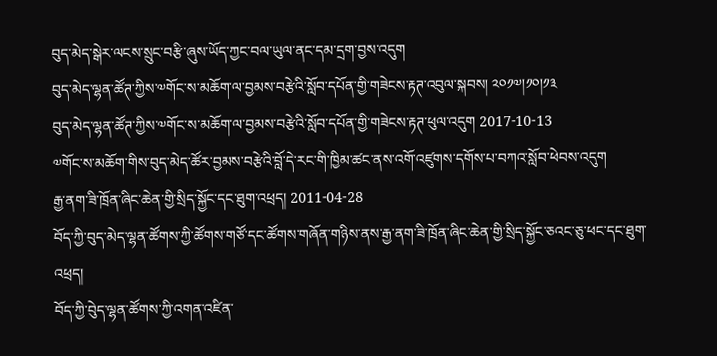བུད་མེད་སྒེར་ལངས་སྲུང་བརྩི་ཞུས་ཡོད་ཀྱང་བལ་ཡུལ་ནང་དམ་དྲག་བྱས་འདུག
བུད་མེད་ལྷན་ཚོཊ་ཀྱིས་༧གོང་ས་མཆོག་ལ་བྱམས་བརྩེའི་སློབ་དཔོན་གྱི་གཟེངས་རྟཊ་འབུལ་སྐབས། ༢༠༡༧།༡༠།༡༣
བུད་མེད་ལྷན་ཚོཊ་ཀྱིས་༧གོང་ས་མཆོག་ལ་བྱམས་བརྩེའི་སློབ་དཔོན་གྱི་གཟེངས་རྟཊ་ཕུལ་འདུག 2017-10-13
༧གོང་ས་མཆོག་གིས་བུད་མེད་ཚོར་བྱམས་བརྩེའི་བློ་དེ་རང་གི་ཁྱིམ་ཚང་ནས་འགོ་འཛུགས་དགོས་པ་བཀའ་སློབ་ཕེབས་འདུག
རྒྱ་ནག་ཟི་ཁྲོན་ཞིང་ཆེན་གྱི་སྲིད་སྐྱོང་དང་ཐུག་འཕྲད། 2011-04-28
བོད་ཀྱི་བུད་མེད་ལྷན་ཚོགས་ཀྱི་ཚོགས་གཙོ་དང་ཚོགས་གཞོན་གཉིས་ནས་རྒྱ་ནག་ཟི་ཁྲོན་ཞིང་ཆེན་གྱི་སྲིད་སྐྱོང་ཅའང་ཅུ་ཕང་དང་ཐུག་འཕྲད།
བོད་ཀྱི་བེུད་ལྷན་ཚོགས་ཀྱི་འགན་འཛིན་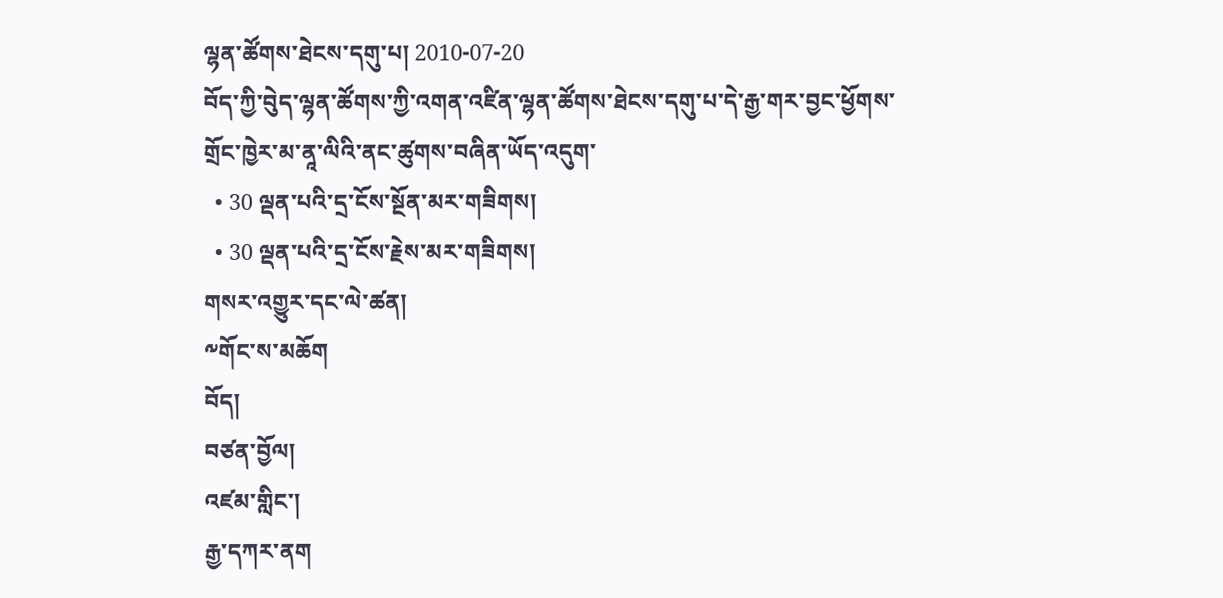ལྷན་ཚོགས་ཐེངས་དགུ་པ། 2010-07-20
བོད་ཀྱི་བེུད་ལྷན་ཚོགས་ཀྱི་འགན་འཛིན་ལྷན་ཚོགས་ཐེངས་དགུ་པ་དེ་རྒྱ་གར་བྱང་ཕྱོགས་གྲོང་ཁྱེར་མ་ནཱ་ལིའི་ནང་ཚུགས་བཞིན་ཡོད་འདུག་
  • 30 ལྡན་པའི་དྲ་ངོས་སྔོན་མར་གཟིགས།
  • 30 ལྡན་པའི་དྲ་ངོས་རྗེས་མར་གཟིགས།
གསར་འགྱུར་དང་ལེ་ཚན།
༸གོང་ས་མཆོག
བོད།
བཙན་བྱོལ།
འཛམ་གླིང་།
རྒྱ་དཀར་ནག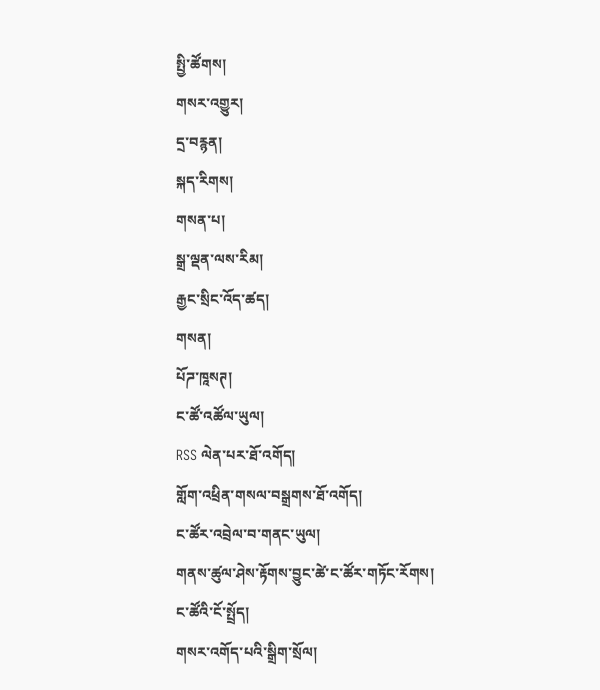སྤྱི་ཚོགས།
གསར་འགྱུར།
དྲ་བརྙན།
སྐད་རིགས།
གསན་པ།
སྒྲ་ལྡན་ལས་རིམ།
རྒྱང་སྲིང་འོད་ཚད།
གསན།
པོཌ་ཁཱསཊ།
ང་ཚོ་འཚོལ་ཡུལ།
RSS ལེན་པར་ཐོ་འགོད།
གློག་འཕྲིན་གསལ་བསྒྲགས་ཐོ་འགོད།
ང་ཚོར་འབྲེལ་བ་གནང་ཡུལ།
གནས་ཚུལ་ཤེས་རྟོགས་བྱུང་ཚེ་ང་ཚོར་གཏོང་རོགས།
ང་ཚོའི་ངོ་སྤྲོད།
གསར་འགོད་པའི་སྒྲིག་སྲོལ།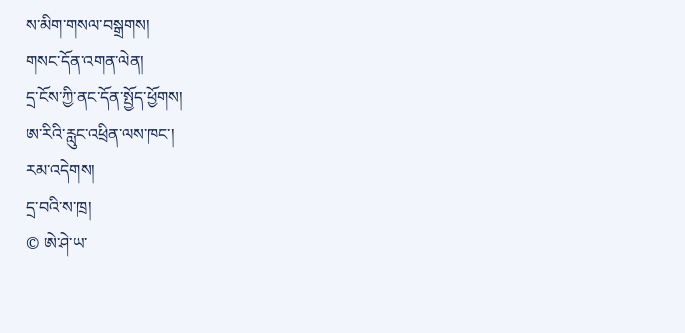ས་མིག་གསལ་བསྒྲགས།
གསང་དོན་འགན་ལེན།
དྲ་ངོས་ཀྱི་ནང་དོན་སྤྱོད་ཕྱོགས།
ཨ་རིའི་རླུང་འཕྲིན་ལས་ཁང་།
རམ་འདེགས།
དྲ་བའི་ས་ཁྲ།
© ཨེ་ཤེ་ཡ་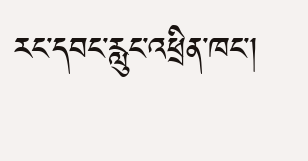རང་དབང་རླུང་འཕྲིན་ཁང་།